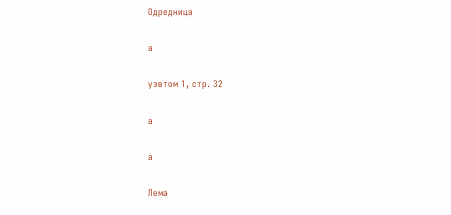Одредница

а

узвтом 1, стр. 32

а

а

Лема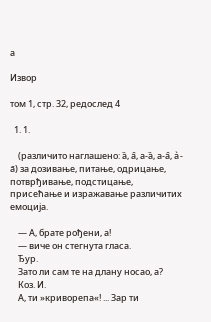а

Извор

том 1, стр. 32, редослед 4

  1. 1.

    (различито наглашено: а̏, а̑, а-а̏, а-а̑, а̀-а̄) за дозивање, питање, одрицање, потврђивање, подстицање, присећање и изражавање различитих емоција.

    — А, брате рођени, а!
    — виче он стегнута гласа.
    Ђур.
    Зато ли сам те на длану носао, а?
    Коз. И.
    А, ти »криворепа«! ... Зар ти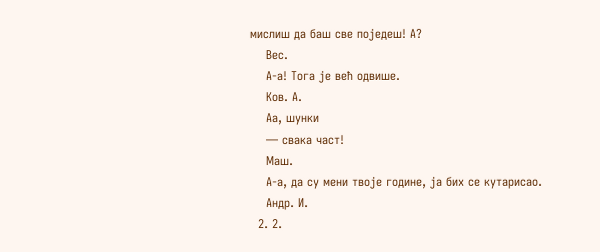мислиш да баш све поједеш! А?
    Вес.
    А-а! Тога је већ одвише.
    Ков. А.
    Аа, шунки
    — свака част!
    Маш.
    А-а, да су мени твоје године, ја бих се кутарисао.
    Андр. И.
  2. 2.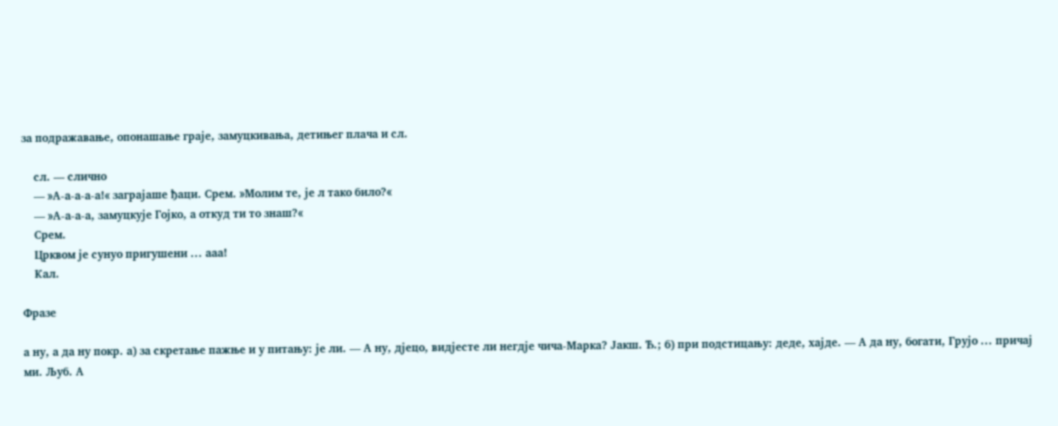за подражавање, опонашање граје, замуцкивања, детињег плача и сл.

    сл. — слично
    — »А-а-а-а-а!« заграјаше ђаци. Срем. »Молим те, је л тако било?«
    — »А-а-а-а, замуцкује Гојко, а откуд ти то знаш?«
    Срем.
    Црквом је сунуо пригушени ... ааа!
    Кал.

Фразе

а ну, а да ну покр. а) за скретање пажње и у питању: је ли. — А ну, дјецо, видјесте ли негдје чича-Марка? Јакш. Ђ.; б) при подстицању: деде, хајде. — А да ну, богати, Грујо ... причај ми. Љуб. А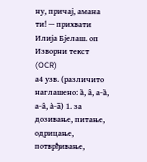ну, причај, амана ти! — прихвати Илија Бјелаш. оп
Изворни текст (OCR)
а4 узв. (различито наглашено: а̏, а̑, а-а̏, а-а̑, а̀-а̄) 1. за дозивање, питање, одрицање, потврђивање,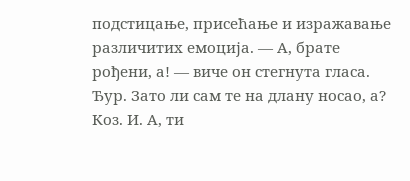подстицање, присећање и изражавање различитих емоција. — А, брате рођени, а! — виче он стегнута гласа. Ђур. Зато ли сам те на длану носао, а? Коз. И. А, ти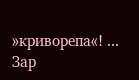»криворепа«! ... Зар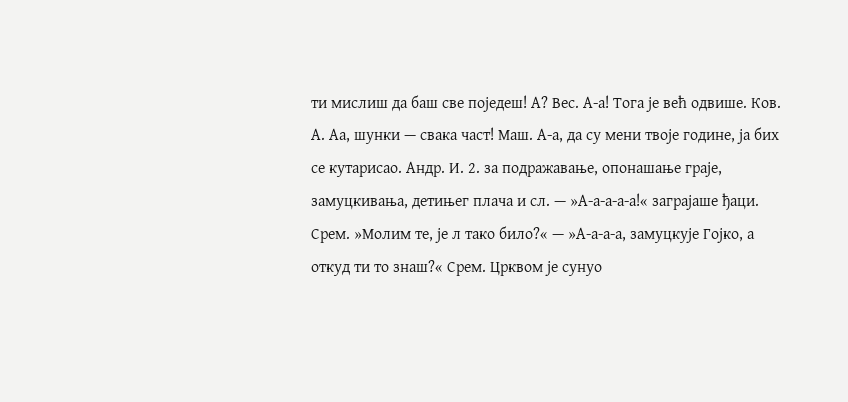ти мислиш да баш све поједеш! А? Вес. А-а! Тога је већ одвише. Ков. А. Аа, шунки — свака част! Маш. А-а, да су мени твоје године, ја бих се кутарисао. Андр. И. 2. за подражавање, опонашање граје, замуцкивања, детињег плача и сл. — »А-а-а-а-а!« заграјаше ђаци. Срем. »Молим те, је л тако било?« — »А-а-а-а, замуцкује Гојко, а откуд ти то знаш?« Срем. Црквом је сунуо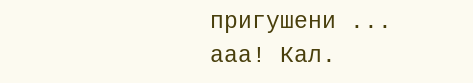пригушени ... ааа! Кал.